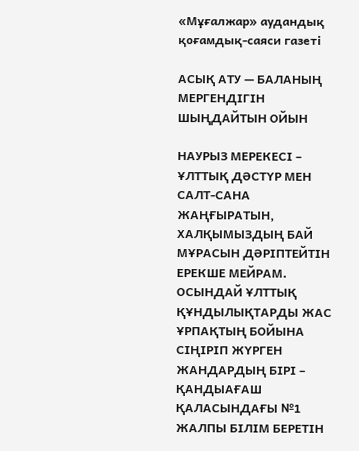«Мұғалжар» аудандық қоғамдық-саяси газеті

АСЫҚ АТУ — БАЛАНЫҢ МЕРГЕНДІГІН ШЫҢДАЙТЫН ОЙЫН

НАУРЫЗ МЕРЕКЕСІ – ҰЛТТЫҚ ДӘСТҮР МЕН САЛТ-САНА ЖАҢҒЫРАТЫН, ХАЛҚЫМЫЗДЫҢ БАЙ МҰРАСЫН ДӘРІПТЕЙТІН ЕРЕКШЕ МЕЙРАМ. ОСЫНДАЙ ҰЛТТЫҚ ҚҰНДЫЛЫҚТАРДЫ ЖАС ҰРПАҚТЫҢ БОЙЫНА СІҢІРІП ЖҮРГЕН ЖАНДАРДЫҢ БІРІ – ҚАНДЫАҒАШ ҚАЛАСЫНДАҒЫ №1 ЖАЛПЫ БІЛІМ БЕРЕТІН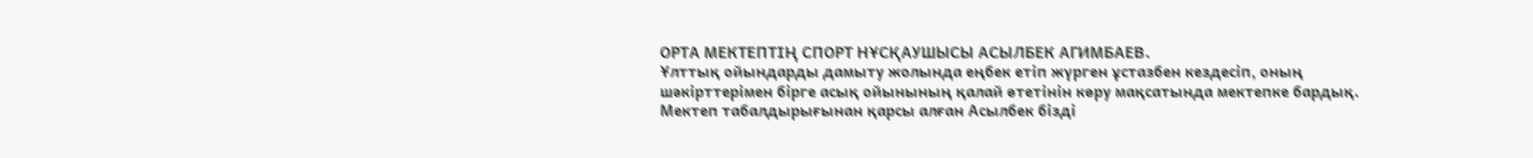ОРТА МЕКТЕПТІҢ СПОРТ НҰСҚАУШЫСЫ АСЫЛБЕК АГИМБАЕВ.
Ұлттық ойындарды дамыту жолында еңбек етіп жүрген ұстазбен кездесіп, оның шәкірттерімен бірге асық ойынының қалай өтетінін көру мақсатында мектепке бардық. Мектеп табалдырығынан қарсы алған Асылбек бізді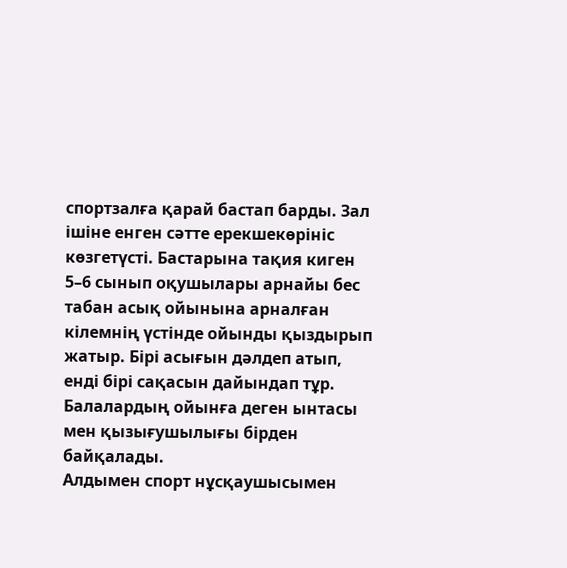спортзалға қарай бастап барды. Зал ішіне енген сәтте ерекшекөрініс көзгетүсті. Бастарына тақия киген 5–6 сынып оқушылары арнайы бес табан асық ойынына арналған кілемнің үстінде ойынды қыздырып жатыр. Бірі асығын дәлдеп атып, енді бірі сақасын дайындап тұр. Балалардың ойынға деген ынтасы мен қызығушылығы бірден байқалады.
Алдымен спорт нұсқаушысымен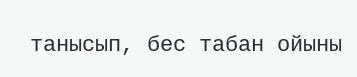танысып, бес табан ойыны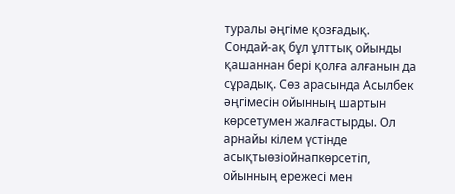туралы әңгіме қозғадық. Сондай-ақ бұл ұлттық ойынды қашаннан бері қолға алғанын да сұрадық. Сөз арасында Асылбек әңгімесін ойынның шартын көрсетумен жалғастырды. Ол арнайы кілем үстінде асықтыөзіойнапкөрсетіп, ойынның ережесі мен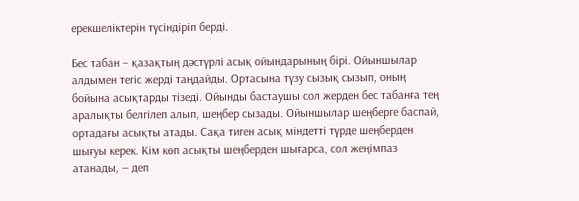ерекшеліктерін түсіндіріп берді.

Бес табан – қазақтың дәстүрлі асық ойындарының бірі. Ойыншылар алдымен тегіс жерді таңдайды. Ортасына түзу сызық сызып, оның бойына асықтарды тізеді. Ойынды бастаушы сол жерден бес табанға тең аралықты белгілеп алып, шеңбер сызады. Ойыншылар шеңберге баспай, ортадағы асықты атады. Сақа тиген асық міндетті түрде шеңберден шығуы керек. Кім көп асықты шеңберден шығарса, сол жеңімпаз атанады, — деп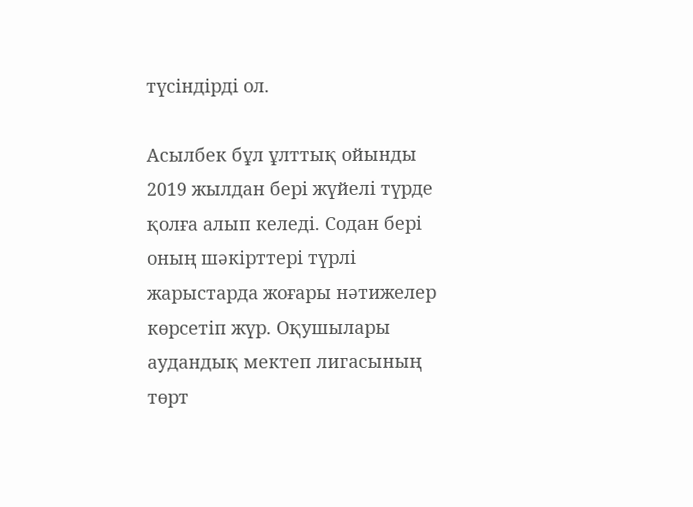түсіндірді ол.

Асылбек бұл ұлттық ойынды 2019 жылдан бері жүйелі түрде қолға алып келеді. Содан бері оның шәкірттері түрлі жарыстарда жоғары нәтижелер көрсетіп жүр. Оқушылары аудандық мектеп лигасының төрт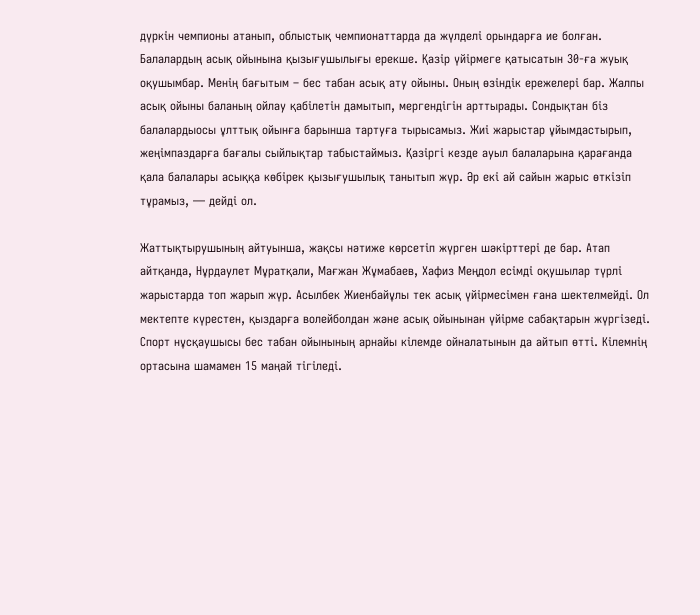дүркін чемпионы атанып, облыстық чемпионаттарда да жүлделі орындарға ие болған.
Балалардың асық ойынына қызығушылығы ерекше. Қазір үйірмеге қатысатын 30-ға жуық оқушымбар. Менің бағытым – бес табан асық ату ойыны. Оның өзіндік ережелері бар. Жалпы асық ойыны баланың ойлау қабілетін дамытып, мергендігін арттырады. Сондықтан біз балалардыосы ұлттық ойынға барынша тартуға тырысамыз. Жиі жарыстар ұйымдастырып, жеңімпаздарға бағалы сыйлықтар табыстаймыз. Қазіргі кезде ауыл балаларына қарағанда қала балалары асыққа көбірек қызығушылық танытып жүр. Әр екі ай сайын жарыс өткізіп тұрамыз, — дейді ол.

Жаттықтырушының айтуынша, жақсы нәтиже көрсетіп жүрген шәкірттері де бар. Атап айтқанда, Нұрдаулет Мұратқали, Мағжан Жұмабаев, Хафиз Меңдол есімді оқушылар түрлі жарыстарда топ жарып жүр. Асылбек Жиенбайұлы тек асық үйірмесімен ғана шектелмейді. Ол мектепте күрестен, қыздарға волейболдан және асық ойынынан үйірме сабақтарын жүргізеді. Спорт нұсқаушысы бес табан ойынының арнайы кілемде ойналатынын да айтып өтті. Кілемнің ортасына шамамен 15 маңай тігіледі.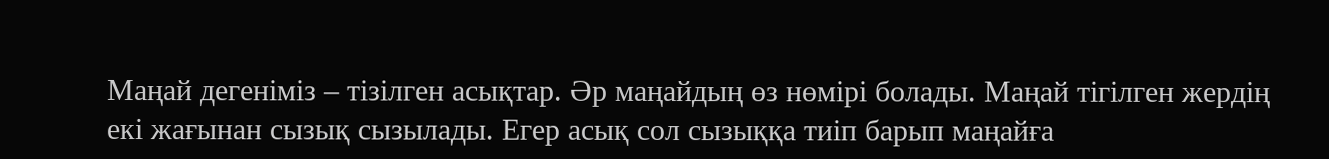Маңай дегеніміз – тізілген асықтар. Әр маңайдың өз нөмірі болады. Маңай тігілген жердің екі жағынан сызық сызылады. Егер асық сол сызыққа тиіп барып маңайға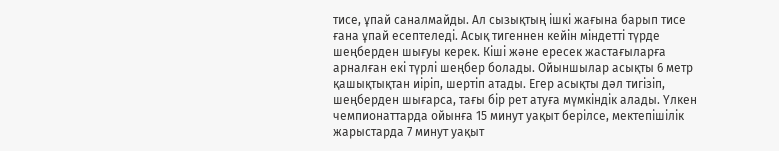тисе, ұпай саналмайды. Ал сызықтың ішкі жағына барып тисе ғана ұпай есептеледі. Асық тигеннен кейін міндетті түрде шеңберден шығуы керек. Кіші және ересек жастағыларға арналған екі түрлі шеңбер болады. Ойыншылар асықты 6 метр қашықтықтан иіріп, шертіп атады. Егер асықты дәл тигізіп, шеңберден шығарса, тағы бір рет атуға мүмкіндік алады. Үлкен чемпионаттарда ойынға 15 минут уақыт берілсе, мектепішілік жарыстарда 7 минут уақыт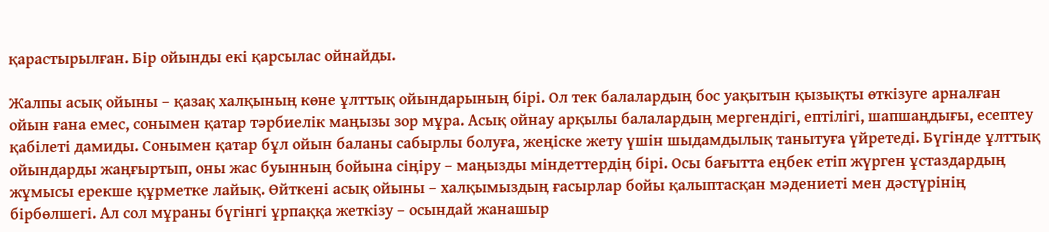қарастырылған. Бір ойынды екі қарсылас ойнайды.

Жалпы асық ойыны – қазақ халқының көне ұлттық ойындарының бірі. Ол тек балалардың бос уақытын қызықты өткізуге арналған ойын ғана емес, сонымен қатар тәрбиелік маңызы зор мұра. Асық ойнау арқылы балалардың мергендігі, ептілігі, шапшаңдығы, есептеу қабілеті дамиды. Сонымен қатар бұл ойын баланы сабырлы болуға, жеңіске жету үшін шыдамдылық танытуға үйретеді. Бүгінде ұлттық ойындарды жаңғыртып, оны жас буынның бойына сіңіру – маңызды міндеттердің бірі. Осы бағытта еңбек етіп жүрген ұстаздардың жұмысы ерекше құрметке лайық. Өйткені асық ойыны – халқымыздың ғасырлар бойы қалыптасқан мәдениеті мен дәстүрінің бірбөлшегі. Ал сол мұраны бүгінгі ұрпаққа жеткізу – осындай жанашыр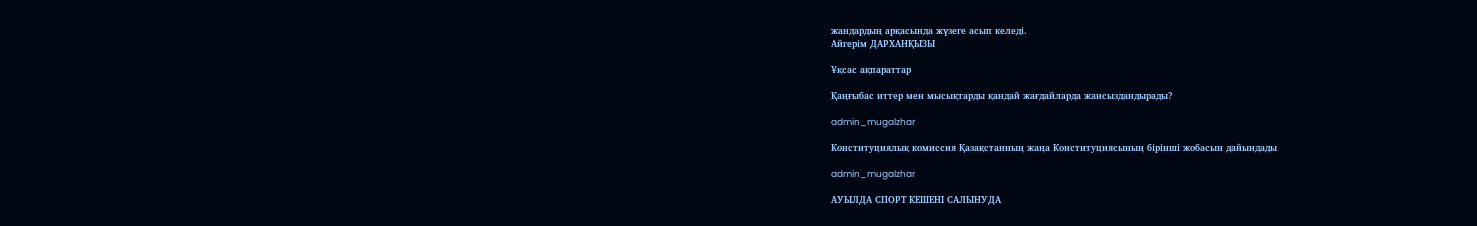жандардың арқасында жүзеге асып келеді.
Айгерім ДАРХАНҚЫЗЫ

Ұқсас ақпараттар

Қаңғыбас иттер мен мысықтарды қандай жағдайларда жансыздандырады?

admin_mugalzhar

Конституциялық комиссия Қазақстанның жаңа Конституциясының бірінші жобасын дайындады

admin_mugalzhar

АУЫЛДА СПОРТ КЕШЕНІ САЛЫНУДА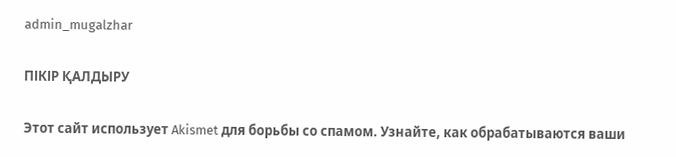admin_mugalzhar

ПІКІР ҚАЛДЫРУ

Этот сайт использует Akismet для борьбы со спамом. Узнайте, как обрабатываются ваши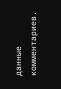данные комментариев.